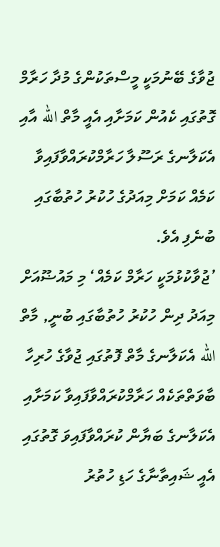ޖުވާގެ ބޭނުމަކީ މީސްތަކުންގެ މުދާ ހަރާމް ގޮތުގައި ކެއުން ކަމަށާއި އެއީ މާތް الله އާއި އެކަލާނގެ ރަސޫލާ ހަރާމްކުރައްވާފައިވާ ކަމެއް ކަމަށް މިއަދުގެ ހުކުރު ހުތުބާގައި ބުނެފި އެވެ.
’ޖުވާކުޅުމަކީ ހަރާމް ކަމެއް‘ މި މައުޟޫއަށް މިއަދު ދިން ހުކުރު ހުތުބާގައި ބުނީ, މާތް الله އެކަލާނގެ މާތް ފޮތުގައި ޖުވާގެ ހުރިހާ ބާވަތްތަކެއް ހަރާމްކުރައްވާފައިވާ ކަމަށާއި އެކަލާނގެ ބަޔާން ކުރައްވާފައިވަ ގޮތުގައި އެއީ ޝައިތާނާގެ ހަޑި ހުތުރު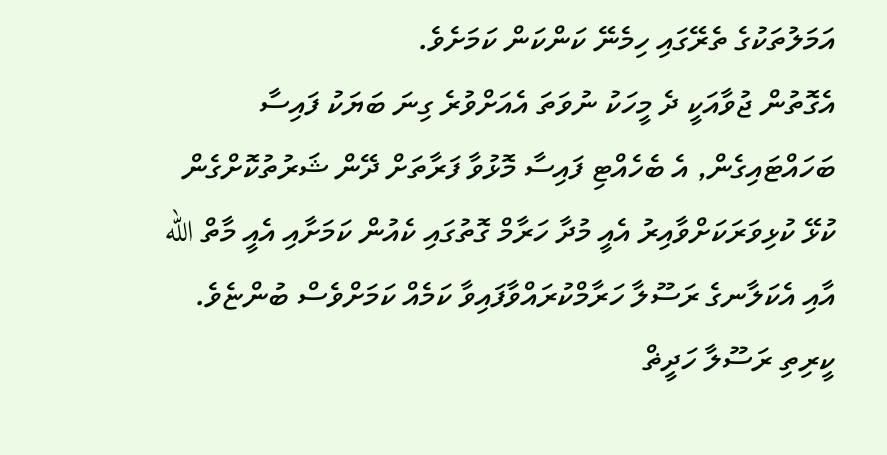އަމަލުތަކުގެ ތެރޭގައި ހިމެނޭ ކަންކަން ކަމަށެވެ.
އެގޮތުން ޖުވާއަކީ ދެ މީހަކު ނުވަތަ އެއަށްވުރެ ގިނަ ބަޔަކު ފައިސާ ބަހައްޓައިގެން, އެ ބެހެއްޓި ފައިސާ މޮޅުވާ ފަރާތަށް ދޭން ޝަރުތުކޮށްގެން ކުޅޭ ކުޅިވަރަކަށްވާއިރު އެއީ މުދާ ހަރާމް ގޮތުގައި ކެއުން ކަމަށާއި އެއީ މާތް الله އާއި އެކަލާނގެ ރަސޫލާ ހަރާމްކުރައްވާފައިވާ ކަމެއް ކަމަށްވެސް ބުންޏެވެ.
ކީރިތި ރަސޫލާ ހަދީޡް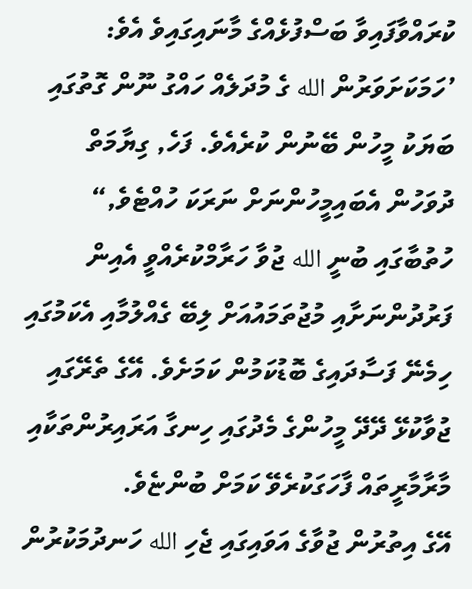ކުރައްވާފައިވާ ބަސްފުޅެއްގެ މާނައިގައިވެ އެވެ: ’ހަމަކަށަވަރުން الله ގެ މުދަލެއް ހައްގު ނޫން ގޮތުގައި ބަޔަކު މީހުން ބޭނުން ކުރެއެވެ. ފަހެ, ގިޔާމަތް ދުވަހުން އެބައިމީހުންނަށް ނަރަކަ ހުއްޓެވެ,“
ހުތުބާގައި ބުނީ الله ޖުވާ ހަރާމްކުރެއްވީ އެއިން ފަރުދުންނަށާއި މުޖުތަމައުއަށް ލިބޭ ގެއްލުމާއި އެކަމުގައި ހިމެނޭ ފަސާދައިގެ ބޮޑުކަމުން ކަމަށެވެ. އޭގެ ތެރޭގައި ޖުވާކުޅޭ ދޭދޭ މީހުންގެ މެދުގައި ހިނގާ އަރައިރުންތަކާއި މާރާމާރީތައް ފާހަގަކުރެވޭ ކަމަށް ބުންޏެވެ.
އޭގެ އިތުރުން ޖުވާގެ އަވައިގައި ޖެހި الله ހަނދުމަކުރުން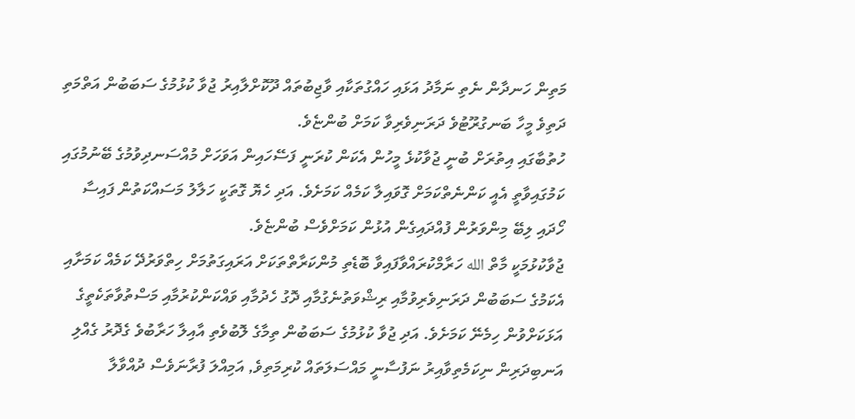މަތިން ހަނދާން ނެތި ނަމާދު އަޅައި ހައްގުތަކާއި ވާޖިބުތައް ދޫކޮށްލާއިރު ޖުވާ ކުޅުމުގެ ސަބަބުން އަތްމަތި ދަތިވެ މީހާ ބަނގުރޫޓުވެ ދަރަނިވެރިވާ ކަމަށް ބުންޏެވެ.
ހުތުބާގައި އިތުރަށް ބުނީ ޖުވާކުޅެ މީހުން އެކަން ކުރަނީ ފަސޭހައިން އަވަހަށް މުއްސަނދިވުމުގެ ބޭނުމުގައި ކަމުގައިވާތީ އެއީ ކަންނެތްކަމަށް ގޮވައިލާ ކަމެއް ކަމަށެވެ. އަދި ހެޔޮ ގޮތަކީ ހަލާލު މަސައްކަތުން ފައިސާ ހޯދައި ލިބޭ މިންވަރުން ފުއްދައިގެން އުޅުން ކަމަށްވެސް ބުންޏެވެ.
ޖުވާކުޅުމަކީ މާތް الله ހަރާމްކުރައްވާފައިވާ ބޮޑެތި މުންކަރާތްތަކަށް އަރައިގަތުމަށް ހިތްވަރުދޭ ކަމެއް ކަމަށާއި އެކަމުގެ ސަބަބުން ދަރަނިވެރިވުމާއި ރިޝްވަތުނެގުމާއި ދޮގު ހެދުމާއި ވައްކަންކުރުމާއި މަސްތުވާތަކެތީގެ އަޅަކަށްވުން ހިމެނޭ ކަމަށެވެ. އަދި ޖުވާ ކުޅުމުގެ ސަބަބުން ތިމާގެ ލޮބުވެތި އާއިލާ ހަރާބުވެ ގެދޮރު ގެއްލި އަނބިދަރިން ނިކަމެތިވާއިރު ނަފުސާނީ މައްސަލަތައް ކުރިމަތިވެ, އަމިއްލަ ފުރާނަވެސް ދުއްވާލާ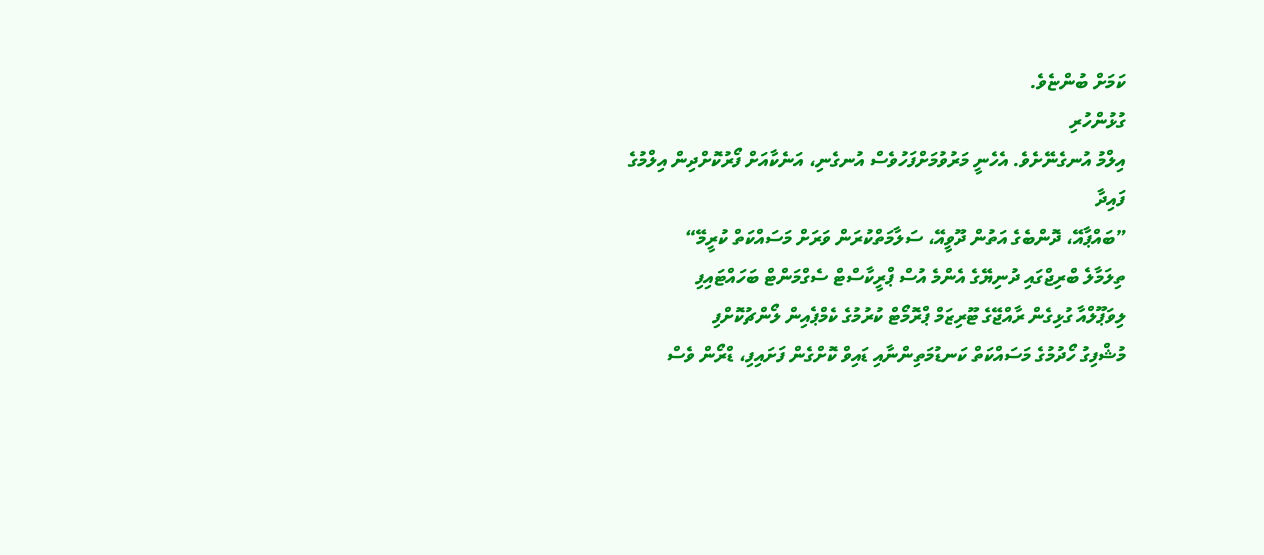ކަމަށް ބުންޏެވެ.
ގުޅުންހުރި
އިލްމު އުނގެނޭށެވެ. އެހެނީ މަރުވުމަށްފަހުވެސް އުނގެނި، އަނެކާއަށް ފޯރުކޮށްދިން އިލްމުގެ ފައިދާ
”ބައްޕާއޭ، ދޮންބެގެ އަތުން ދޫވީއޭ، ސަލާމަތްކުރަން ވަރަށް މަސައްކަތް ކުރީމޭ“
ތިލަމާލެ ބްރިޖްގައި ދުނިޔޭގެ އެންމެ އުސް ޕްރީކާސްޓް ސެގްމަންޓް ބަހައްޓައިފި
ލިވަޕޫލްއާ ގުޅިގެން ރާއްޖޭގެ ޓޫރިޒަމް ޕްރޮމޯޓް ކުރުމުގެ ކެމްޕެއިން ލޯންޗުކޮށްފި
މުޝްފިގު ހޯދުމުގެ މަސައްކަތް ކަނޑުމަތިންނާއި ޑައިވް ކޮށްގެން ފަށައިފި، ޑްރޯން ވެސް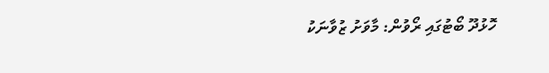ހޮޅުދޫ ބޯޓުގައި ރޯވުން: މާވަށު ޒުވާނަކު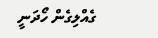ގެއްލިގެން ހޯދަނީ